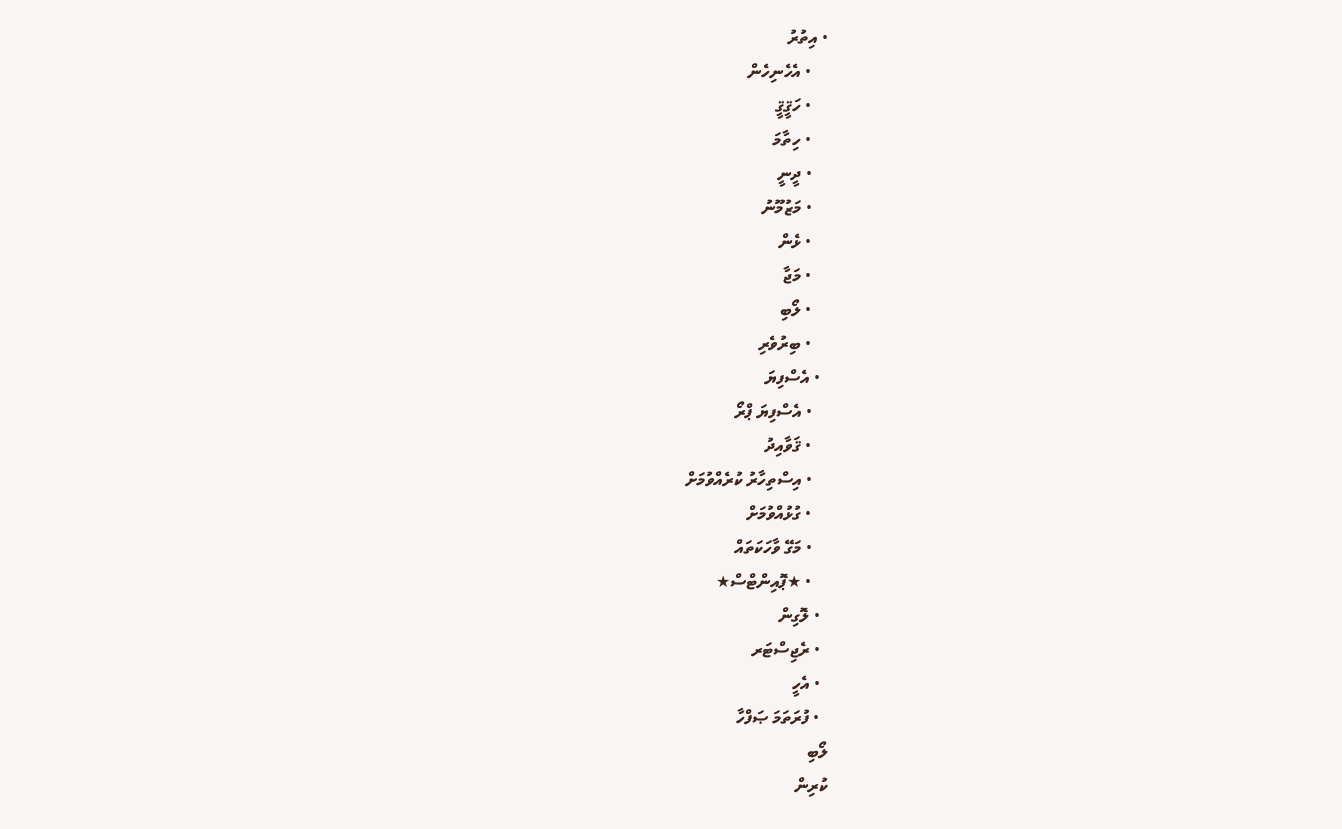• އިތުރު
    • އެހެނިހެން
    • ހަޤީޤީ
    • ހިތާމަ
    • ދީނީ
    • މަޒުމޫނު
    • ޅެން
    • މަޖާ
    • ލޯބި
    • ބިރުވެރި
  • އެސްފިޔަ
    • އެސްފިޔަ ޕްރޯ
    • ޤަވާއިދު
    • އިސްތިހާރު ކުރެއްވުމަށް
    • ގުޅުއްވުމަށް
    • މަގޭ ވާހަކަތައް
    • ★ޕޮއިންޓްސް★
  • ލޮގިން
  • ރެޖިސްޓަރ
  • އެހީ
  • ފުރަތަމަ ޞަފްހާ
ލޯބި
ކުރިން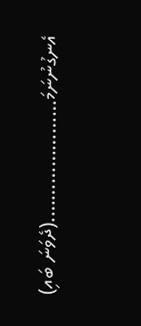އެނގުނުނަމަ………………….(ދެވަނަ ބައި)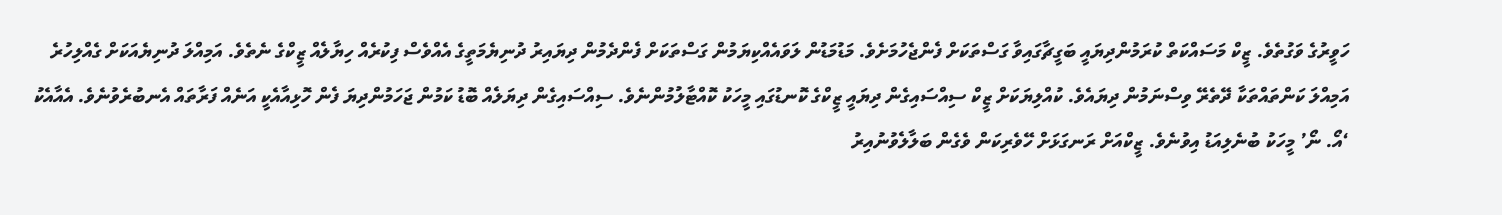ހަވީރުގެ ވަގުތެވެ. ޒީކް މަސައްކަތް ކުރަމުންދިޔައީ ބަގީޗާގައިވާ ގަސްތަކަށް ފެންޖެހުމަށެވެ. މަޑުމަޑުން ލަވައެއްކިޔަމުން ގަސްތަކަށް ފެންދެމުން ދިޔައިރު ދުނިޔެމަތީގެ އެއްވެސް ފިކުރެއް ހިޔާލެއް ޒީކްގެ ނެތެވެ. އަމިއްލަ ދުނިޔެއަކަށް ގެއްލިހުރެ އަމިއްލަ ކަންތައްތަކާ ދޭތެރޭ ވިސްނަމުން ދިޔައެވެ. ކުއްލިޔަކަށް ޒީކް ސިއްސައިގެން ދިޔައީ ޒީކްގެ ކޮނޑުގައި މީހަކު ކޮއްޓާލުމުންނެވެ. ސިއްސައިގެން ދިޔަލެއް ބޮޑު ކަމުން ޖަހަމުންދިޔަ ފެން ހޮޅިއާއެކީ އަނެއް ފަރާތައް އެނބުރެވުނެވެ. އެއާއެކު ‘އޯ. ނޯ’ މީހަކު ބުނެލިއަޑު އިވުނެވެ. ޒީކްއަށް ރަނގަޅަށް ހޭވެރިކަން ވެގެން ބަލާލެވުނުއިރު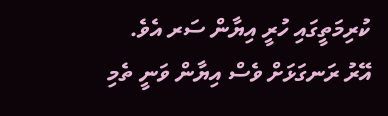ކުރިމަތީގައި ހުރީ އިޔާން ސަރ އެވެ. އޭރު ރަނގަޅަށް ވެސް އިޔާން ވަނީ ތެމި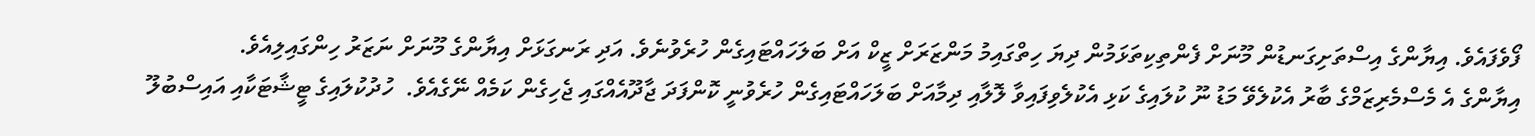ފޯވެފައެވެ. އިޔާންގެ އިސްތަށިގަނޑުން މޫނަށް ފެންތިކިތަޅަމުން ދިޔަ ހިތްގައިމު މަންޒަރަށް ޒީކް އަށް ބަލަހައްޓައިގެން ހުރެވުނެވެ. އަދި ރަނގަޅަށް އިޔާންގެ މޫނަށް ނަޒަރު ހިންގައިލިއެވެ.
އިޔާންގެ އެ މެސްމެރިޒަމްގެ ބާރު އެކުލެވޭ މަޑު ނޫ ކުލައިގެ ކަޅި އެކުލެވިފައިވާ ލޮލާއި ދިމާއަށް ބަލަހައްޓައިގެން ހުރެވުނީ ކޮންފަދަ ޖާދޫއެއްގައި ޖެހިގެން ކަމެއް ނޭގެއެވެ.  ހުދުކުލައިގެ ޓީޝާޓަކާއި އައިސްބުލޫ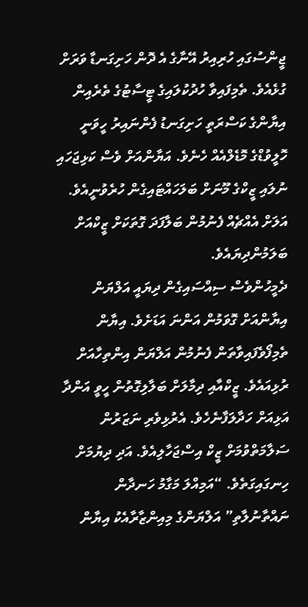ޖީންސުގައި ހުރިއިރު އޭނާގެ އެ ދޮން ހަށިގަނޑާ ވަރަށް ގުޅެއެވެ. ތެމިފައިވާ ހުދުކުލައިގެ ޓީސާޓުގެ ތެރެއިން އިޔާންގެ ކަސްރަތީ ހަށިގަނޑު ފެންނައިރު ހީވަނީ ހޮލީވުޑްގެ މޮޑެލްއެއް ހެނެވެ. އަޔާންއަށް ވެސް ކަޅިޖަހައި ނުލައި ޒީކްގެ މޫނަށް ބަލަހައްޓައިގެން ހުރެވުނީއެވެ. އަލަށް އެއްޗެއް ފެނުމުން ބަލާފަދަ ގޮތަކަށް ޒީކްއަށް ބަލަމުންދިޔައެވެ.
ދެމީހުންވެސް ސިއްސައިގެން ދިޔައީ އަލްޔަން އިޔާންއަށް ގޮވަމުން އަންނަ އަޑަށެވެ. އިޔާން ތެމިފޯވެފައިވާތަން ފެނުމުން އަލްޔަން އިންތިހާއަށް ރުޅިއައެވެ. ޒީކްއާއި ދިމާލަށް ބަލާލިގޮތުން ހީވީ އަންދާ އަޅިއަށް ހަދާލަފާނެހެވެ. އެރުޅިވެރި ނަޒަރުން ސަލާމަތްވުމަށް ޒީކް އިސްޖަހާލިއެވެ. އަދި ދިޔުމަށް ހިނގައިގަތެވެ. “އަމިއްލަ މަގާމު ހަނދާން ނައްތާނުލާތި” އަލްޔަންގެ މިއިންޒާރާއެކު އިޔާން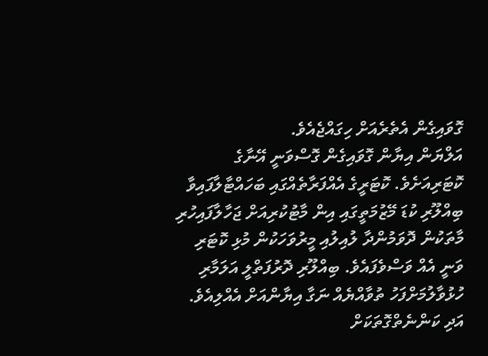ގޮވައިގެން އެތެރެއަށް ހިގައްޖެއެވެ.
އަލްޔަން އިޔާން ގޮވައިގެން ގޮސްވަނީ އޭނާގެ ކޮޓަރިއަށެވެ. ކޮޓަރީގެ އެއްފަރާތެއްގައި ބަހައްޓާލާފައިވާ ބިއްލޫރި ކުޑަ މޭޒުމަތީގައި އިން މާޓުކުރިއަށް ޖަހާލާފައިހުރި މާތަކުން ދޮވަމުންދާ ލުއިލުއި މީރުވަހަކުން މުޅި ކޮޓަރި ވަނީ އެއް ވަސްވެފައެވެ. ބިއްލޫރި ދޮރުފަތްލީ އަލަމާރި ހުޅުވާލުމަށްފަހު ތުވާއްޔެއް ނަގާ އިޔާންއަށް އެއްލިއެވެ. އަދި ކަންނެތްގޮތަކަށް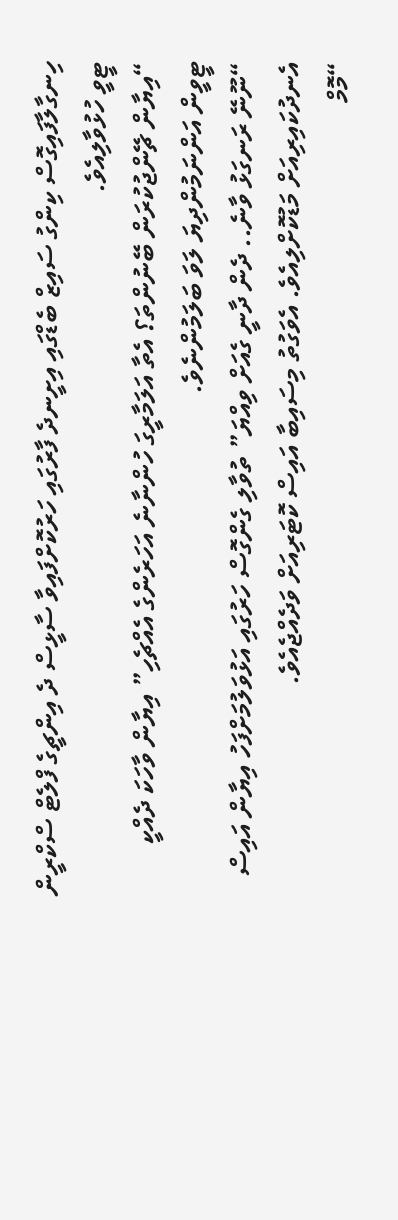ހިނގާލާފައިގޮސް ކިންގު ސައިޒް ބެޑްގައި އިށީނދެ ފާރުގައި ހަރުކޮށްފައިވާ ސާޅީސް ދެ އިންޗީގެ ފްލެޓް ސްކްރީން ޓީވީ ހުޅުވާލިއެވެ.
“އިޔާން ޗޭންޖުކުރަން ބޭނުންތަ؟ އެތާ އަލަމާރީގަ ހުންނާނެ އަހަރެންގެ އެއްޗެހި” އިޔާން ވާހަކަ ދެއްކީ ޓީވީން އަންނަމުންދިޔަ ލަވަ ބަލަމުންނެވެ.
“ނޫނޭ ރަނގަޅު ވާނެ.. ދެން ދާނީ ގެއަށް ވިއްޔަ” ތުވާލި ގެންގޮސް ހަރުގައި އަޅުވަލުމަށްފަހު އިޔާން އައިސް އެނދުކައިރިއަށް މަޑުކޮށްލިއެވެ. އެވަގުތު މިސައިބާ އައިސް ކޮޓަރިއަށް ވަދެއްޖެއެވެ.
“މޮމް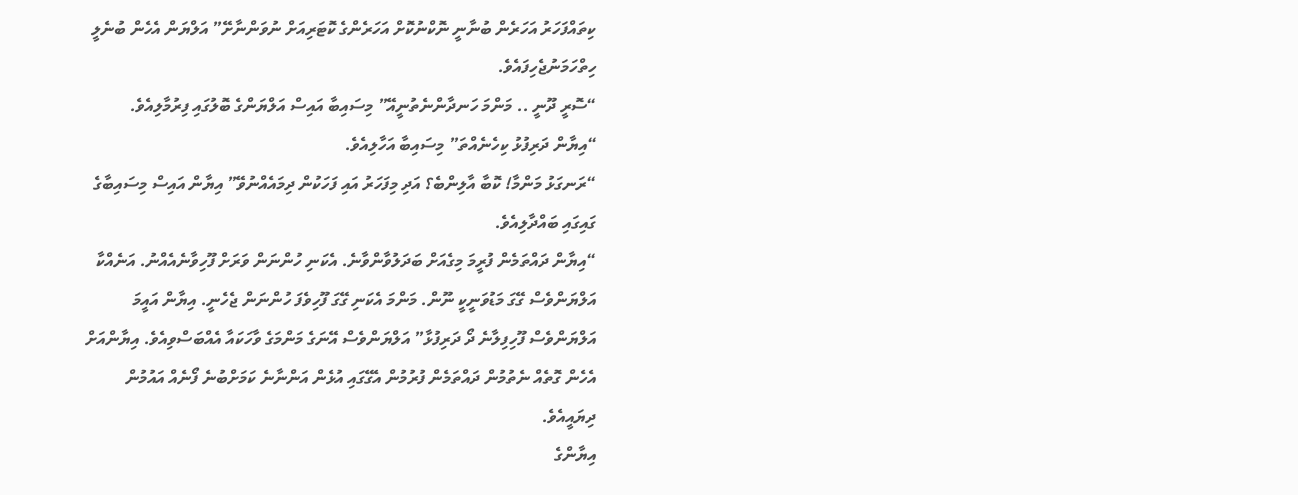ކިތައްފަހަރު އަހަރެން ބުނާނީ ނޮކްނުކޮށް އަހަރެންގެ ކޮޓަރިއަށް ނުވަންނާށޭ” އަލްޔަން އެހެން ބުނެލީ ހިތްހަމަނުޖެހިފައެވެ.
“ސޮރީ ދޫނީ .. މަންމަ ހަނދާންނެތުނީއޭ” މިސައިބާ އައިސް އަލްޔަންގެ ބޮލުގައި ފިރުމާލިއެވެ.
“އިޔާން ދަރިފުޅު ކިހެނެއްތަ” މިސައިބާ އަހާލިއެވެ.
“ރަނގަޅު މަންމާ! ކޮބާ އާލިންބެ؟ އަދި މިފަހަރު އައި ފަހަކުން ދިމައެއްނުވޭ” އިޔާން އައިސް މިސައިބާގެ ގައިގައި ބައްދާލިއެވެ.
“އިޔާން ދައްތަމެން ފުރީމަ މިގެއަށް ބަދަލުވާންވާނެ. އެކަނި ހުންނަން ވަރަށް ފޫހިވާނެއެއްނު. އަނެއްކާ އަލްޔަންވެސް ގޭގަ މަޑުވަނީކީ ނޫން. މަންމަ އެކަނި ގޭގަ ފޫހިވެފަ ހުންނަން ޖެހެނީ. އިޔާން އައީމަ އަލްޔަންވެސް ފޫހިފިލާނެ ދޯ ދަރިފުޅާ” އަލްޔަންވެސް އޭނަގެ މަންމަގެ ވާހަކައާ އެއްބަސްވިއެވެ. އިޔާންއަށް އެހެން ގޮތެއް ނެތުމުން ދައްތަމެން ފުރުމުން އެގޭގައި އުޅެން އަންނާނެ ކަމަށްބުނެ ފޯނެއް އައުމުން ދިޔައީއެވެ.
އިޔާންގެ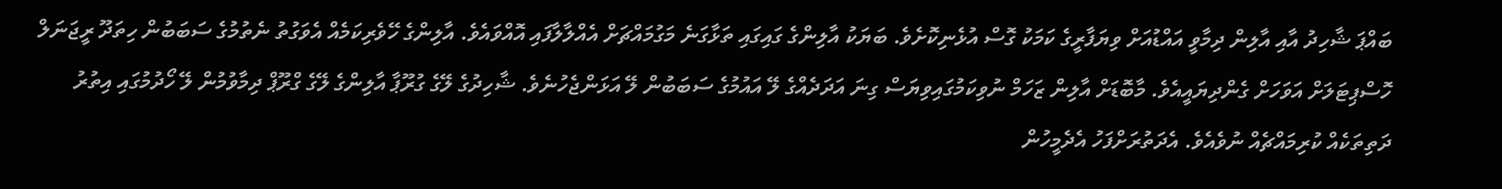ބައްޕަ ޝާހިދު އާއި އާލިން ދިމާވީ އައްޑުއަށް ވިޔަފާރީގެ ކަމަކު ގޮސް އުޅެނިކޮށެވެ. ބަޔަކު އާލިންގެ ގައިގައި ތަޅާގަނެ މަގުމައްޗަށް އެއްލާލާފައި އޮއްވައެވެ. އާލިންގެ ހޭވެރިކަމެއް އެވަގުތު ނެތުމުގެ ސަބަބުން ހިތަދޫ ރީޖަނަލް ހޮސްޕިޓަލަށް އަވަހަށް ގެންދިޔައީއެވެ. މާބޮޑަށް އާލިން ޒަހަމް ނުވިކަމުގައިވިޔަސް ގިނަ އަދަދެއްގެ ލޭ އައުމުގެ ސަބަބުން ލޭ އަޅަންޖެހުނެވެ. ޝާހިދުގެ ލޭގެ ގުރޫޕާ އާލިންގެ ލޭގެ ގްރޫޕް ދިމާވުމުން ލޭ ހޯދުމުގައި އިތުރު ދަތިތަކެއް ކުރިމައްޗެއް ނުވެއެވެ. އެދަތުރަށްފަހު އެދެމީހުން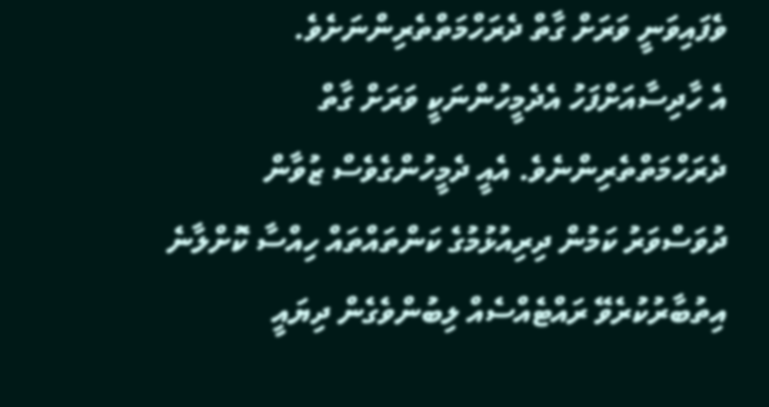ވެފައިވަނީ ވަރަށް ގާތް ދެރަހްމަތްތެރިންނަށެވެ.
އެ ހާދިސާއަށްފަހު އެދެމީހުންނަކީ ވަރަށް ގާތް ދެރަހްމަތްތެރިންނެވެ. އެއީ ދެމީހުންގެވެސް ޒުވާން ދުވަސްވަރު ކަމުން ދިރިއުޅުމުގެ ކަންތައްތައް ހިއްސާ ކޮށްލާނެ އިތުބާރުކުރެވޭ ރައްޓެއްސެއް ލިބުންވެގެން ދިޔައީ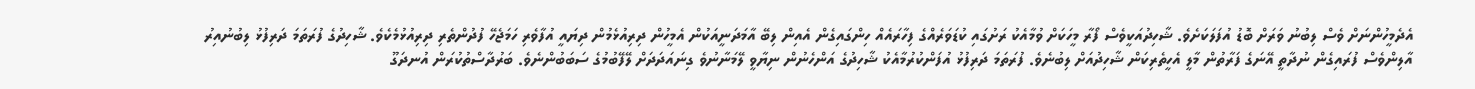އެދެމީހުންނަށް ވެސް ލިބުނު ވަރަށް ބޮޑު އުފަލަކަށެވެ. ޝާހިދުއަކީވެސް ފޯރާ މީހަކަށް ވުމާއެކު ރަށުގައި ކުޑަވަރެއްގެ ފިހާރައެއް ހިންގައިގެން އެއިން ލިބޭ އާމަދަނީއަކުން އެމީހުން ދިރިއުޅެމުން ދިޔައީ އުފާވެރި ހަމަޖެހޭ ފުދުންތެރި ދިރިއުޅުމެކެވެ. ޝާހިދުގެ ފުރަތަމަ ދަރިފުޅު ލިބުނުއިރު އާލިންވެސް ފުރައިގެން ނުދާތީ އޭނަގެ ފަރާތުން މާލީ އެހީތެރިކަން ޝާހިދުއަށް ލިބުނެވެ. ފުރަތަމަ ދަރިފުޅު އުފަންކުރުމާއެކު ޝާހިދުގެ އަންހެނުން ނިޔާވީ ލޭމަނާނުވެ ގިނައަދަދަށް ލޭފޭބުމުގެ ސަބަބުންނެވެ. ބަރުދާސްތުކުރަން އުނދަގޫ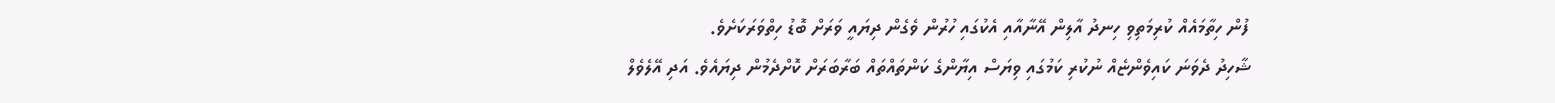ފުން ހިތާމައެއް ކުރިމަތިވި ހިނދު އާލިން އޭނާއާއި އެކުގައި ހުރުން ވެގެން ދިޔައީ ވަރަށް ބޮޑު ހިތްވަރަކަށެވެ.
ޝާހިދު ދެވަނަ ކައިވެންޏެއް ނުކުރި ކަމުގައި ވިޔަސް އިޔާންގެ ކަންތައްތައް ބަރާބަރަށް ކޮށްދެމުން ދިޔައެވެ. އަދި އޭލެވެލް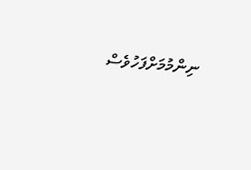ނިންމުމަށްފަހުވެސް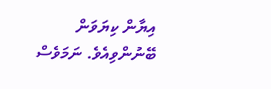އިޔާން ކިޔަވަން ބޭނުންވިއެވެ. ނަމަވެސް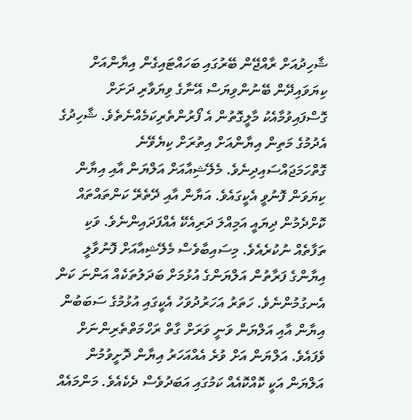ޝާހިދުއަށް ރާއްޖޭން ބޭރުގައި ބަހައްޓައިގެން އިޔާންއަށް ކިޔަވައިދޭން ބޭނުންވިޔަސް އޭނާގެ ވިޔަވާރި ދަށަށް ގޮސްފައިވުމާއެކު މާލީގޮތުން އެ ފޯރުންތެރިކަމެއްނެތެވެ. ޝާހިދުގެ އެދުމުގެ މަތިން އިޔާންއަށް އިތުރަށް ކިޔެވޭނެ ގޮތްހަމަޖައްސައިދިނެވެ. މެލޭޝިއާއަށް އަލްޔަން އާއި އިޔާން ކިޔަވަން ފޮނުވީ އެކީގައެވެ. އަޔާން އާއި ދޭތެރޭ ކަންތައްތައް ކޮށްދެމުން ދިޔައީ އަމިއްލަ ދަރިއެކޭ އެއްފަދައިންނެވެ. ވަކި ތަފާތެއް ނުކުރެއެވެ. މިސައިބާވެސް މެލޭޝިއާއަށް ފޮނުވާލީ އިޔާންގެ ފަރާތުން އަލްޔަންގެ އުޅުމަށް ބަދަލުތަކެއް އަންނަ ކަން އެނގުމުންނެވެ. ހަތަރު އަހަރުދުވަހު އެކީގައި އުޅުމުގެ ސަބަބުން އިޔާން އާއި އަލްޔަން ވަނީ ވަރަށް ގާތް ރަހްމަތްތެރިންނަށް ވެފައެވެ. އަލްޔަން އަށް ވުރެ އެއްއަހަރު އިޔާން ދޮށީވުމުން އަލްޔަން އަކީ ކޮއްކޮއެއް ކަމުގައި އަބަދުވެސް ދެކެއެވެ. މަންމައެއް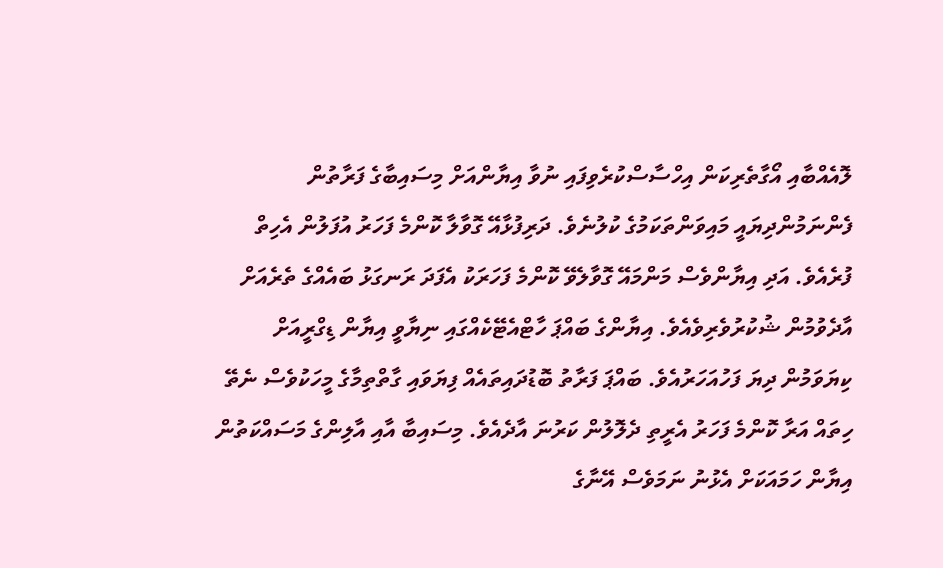ލޮއެއްބާއި އޯގާތެރިކަން އިހްސާސްކުރެވިފައި ނުވާ އިޔާންއަށް މިސައިބާގެ ފަރާތުން ފެންނަމުންދިޔައީ މައިވަންތަކަމުގެ ކުލުނެވެ. ދަރިފުޅާއޭ ގޮވާލާ ކޮންމެ ފަހަރު އުފަލުން އެހިތް ފުރެއެވެ. އަދި އިޔާންވެސް މަންމައޭ ގޮވާލެވޭ ކޮންމެ ފަހަރަކު އެފަދަ ރަނގަޅު ބައެއްގެ ތެރެއަށް އާދެވުމުން ޝުކުރުވެރިވެއެވެ. އިޔާންގެ ބައްޕަ ހާޓްއެޓޭކެއްގައި ނިޔާވީ އިޔާން ޑިގްރީއަށް ކިޔަވަމުން ދިޔަ ފަހުއަހަރުއެވެ. ބައްޕަ ފަރާތު ބޮޑުދައިތައެއް ފިޔަވައި ގާތްތިމާގެ މީހަކުވެސް ނެތޭ ހިތައް އަރާ ކޮންމެ ފަހަރު އެރީތި ދެލޮލުން ކަރުނަ އާދެއެވެ. މިސައިބާ އާއި އާލިންގެ މަސައްކަތުން އިޔާން ހަމައަކަށް އެޅުނު ނަމަވެސް އޭނާގެ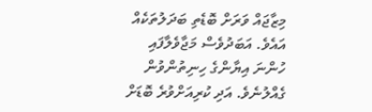މިޒާޖައް ވަރަށް ބޮޑެތި ބަދަލުތަކެއް އައެވެ. އަބަދުވެސް މަޖާވެލާފައި ހުންނަ އިޔާންގެ ހިނިތުންވުން ގެއްލުނެވެ. އަދި ކުރިއަށްވުރެ ބޮޑަށް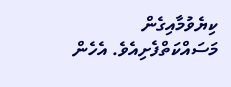ކިޔެވުމާއިގެން މަސައްކަތްފެށިއެވެ. އެހެން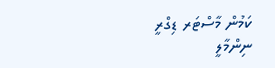ކަމުން މާސްޓަރ ޑިގްރީ ނިންމާލީ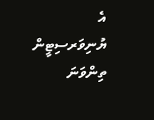އެ ޔުނިވަރސިޓީން ތިންވަނަ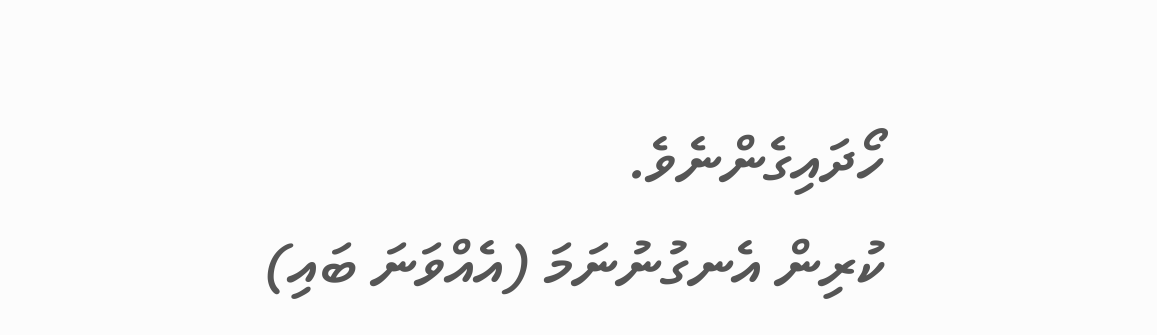ހޯދައިގެންނެވެ.
ކުރިން އެނގުނުނަމަ (އެއްވަނަ ބައި)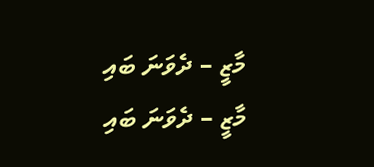މާޒީ – ދެވަނަ ބައި
މާޒީ – ދެވަނަ ބައި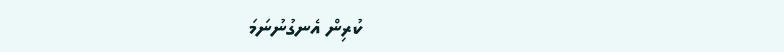ކުރިން އެނގުނުނަމަ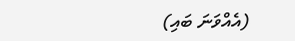(އެއްވަނަ ބައި)